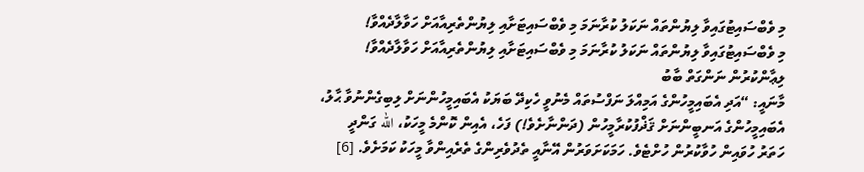މި ވެބްސައިޓުގައިވާ ލިޔުންތައް ނަކަލު ކުރާނަމަ މި ވެބްސައިޓަށާއި ލިޔުންތެރިއާއަށް ހަވާލާދެއްވާ!
މި ވެބްސައިޓުގައިވާ ލިޔުންތައް ނަކަލު ކުރާނަމަ މި ވެބްސައިޓަށާއި ލިޔުންތެރިއާއަށް ހަވާލާދެއްވާ!
ލިޢާންކުރުން ނަންގަތް ބާބު
މާނައީ: “އަދި އެބައިމީހުންގެ އަމިއްލަ ނަފްސުތައް މެނުވީ ހެކިދޭ ބަޔަކު އެބައިމީހުންނަށް ލިބިގެންނުވާ ޙާލު، އެބައިމީހުންގެ އަނބީންނަށް ޤަޛްފުކުރާމީހުން (ދަންނާށެވެ!) ފަހެ، އެއިން ކޮންމެ މީހަކު، الله ގަންދީ ހަތަރު ހުވައިން ހުވާކުރުން ހުށްޓެވެ. ހަމަކަށަވަރުން އޭނާއީ ތެދުވެރިންގެ ތެރެއިންވާ މީހަކު ކަމަށެވެ. [6]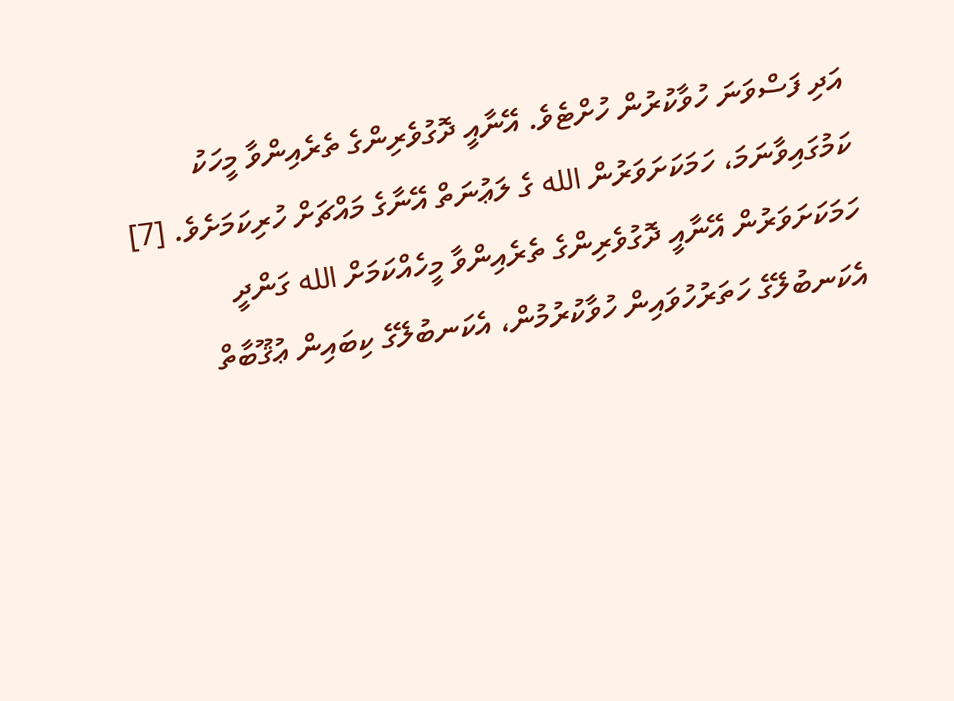އަދި ފަސްވަނަ ހުވާކުރުން ހުށްޓެވެ. އޭނާއީ ދޮގުވެރިންގެ ތެރެއިންވާ މީހަކު ކަމުގައިވާނަމަ، ހަމަކަށަވަރުން الله ގެ ލަޢުނަތް އޭނާގެ މައްޗަށް ހުރިކަމަށެވެ. [7] ހަމަކަށަވަރުން އޭނާއީ ދޮގުވެރިންގެ ތެރެއިންވާ މީހެއްކަމަށް الله ގަންދީ އެކަނބުލޭގެ ހަތަރުހުވައިން ހުވާކުރުމުން، އެކަނބުލޭގެ ކިބައިން ޢުޤޫބާތް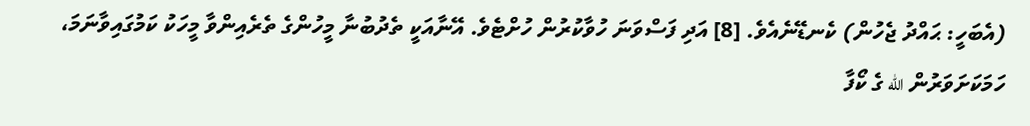(އެބަހީ: ޙައްދު ޖެހުން) ކެނޑޭނެއެވެ. [8] އަދި ފަސްވަނަ ހުވާކުރުން ހުށްޓެވެ. އޭނާއަކީ ތެދުބުނާ މީހުންގެ ތެރެއިންވާ މީހަކު ކަމުގައިވާނަމަ، ހަމަކަށަވަރުން الله ގެ ކޯފާ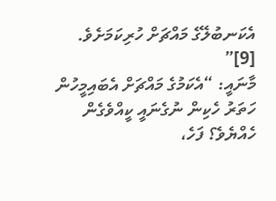އެކަނބުލޭގެ މައްޗަށް ހުރިކަމަށެވެ. [9]”
މާނައީ: “އެކަމުގެ މައްޗަށް އެބައިމީހުން ހަތަރު ހެކިން ނުގެނައީ ކީއްވެގެން ހެއްޔެވެ؟ ފަހެ،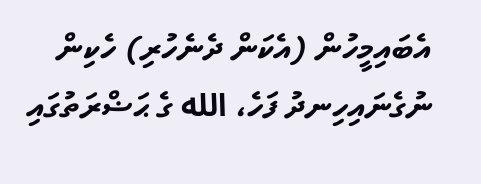އެބައިމީހުން (އެކަން ދެނެހުރި) ހެކިން ނުގެނައިހިނދު ފަހެ، الله ގެ ޙަޟްރަތުގައި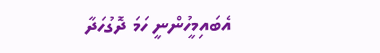އެބައިމީހުންނީ ހަމަ ދޮގުހަދާ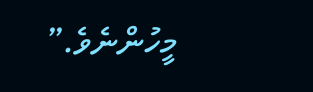މީހުންނެވެ.”